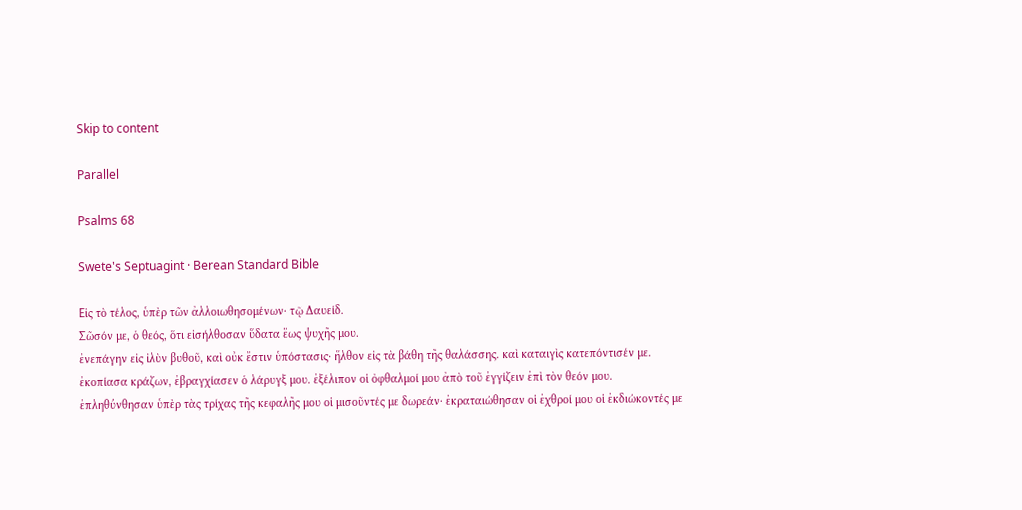Skip to content

Parallel

Psalms 68

Swete's Septuagint · Berean Standard Bible

Εἰς τὸ τέλος, ὑπὲρ τῶν ἀλλοιωθησομένων· τῷ Δαυείδ.
Σῶσόν με, ὁ θεός, ὅτι εἰσήλθοσαν ὕδατα ἕως ψυχῆς μου.
ἐνεπάγην εἰς ἰλὺν βυθοῦ, καὶ οὐκ ἔστιν ὑπόστασις· ἥλθον εἰς τὰ βάθη τῆς θαλάσσης. καὶ καταιγὶς κατεπόντισέν με.
ἐκοπίασα κράζων, ἐβραγχίασεν ὁ λάρυγξ μου. ἐξέλιπον οἱ ὀφθαλμοί μου ἀπὸ τοῦ ἐγγίζειν ἐπὶ τὸν θεόν μου.
ἐπληθύνθησαν ὑπὲρ τὰς τρίχας τῆς κεφαλῆς μου οἱ μισοῦντές με δωρεάν· ἐκραταιώθησαν οἱ ἐχθροί μου οἱ ἐκδιώκοντές με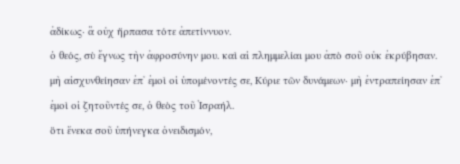ἀδίκως· ἃ οὐχ ἥρπασα τότε ἀπετίννυον.
ὁ θεός, σὺ ἔγνως τὴν ἀφροσύνην μου. καὶ αἱ πλημμελίαι μου ἀπὸ σοῦ οὐκ ἐκρύβησαν.
μὴ αἰσχυνθείησαν ἐπʼ ἐμοὶ οἱ ὑπομένοντές σε, Κύριε τῶν δυνάμεων· μὴ ἐντραπείησαν ἐπʼ ἐμοὶ οἱ ζητοῦντές σε, ὁ θεὸς τοῦ Ἰσραήλ.
ὅτι ἕνεκα σοῦ ὑπήνεγκα ὀνειδισμόν,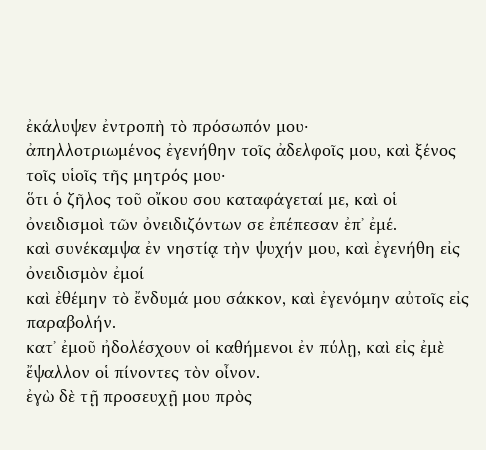ἐκάλυψεν ἐντροπὴ τὸ πρόσωπόν μου·
ἀπηλλοτριωμένος ἐγενήθην τοῖς ἀδελφοῖς μου, καὶ ξένος τοῖς υἱοῖς τῆς μητρός μου·
ὅτι ὁ ζῆλος τοῦ οἴκου σου καταφάγεταί με, καὶ οἱ ὀνειδισμοὶ τῶν ὀνειδιζόντων σε ἐπέπεσαν ἐπʼ ἐμέ.
καὶ συνέκαμψα ἐν νηστίᾳ τὴν ψυχήν μου, καὶ ἐγενήθη εἰς ὀνειδισμὸν ἐμοί
καὶ ἐθέμην τὸ ἔνδυμά μου σάκκον, καὶ ἐγενόμην αὐτοῖς εἰς παραβολήν.
κατʼ ἐμοῦ ἠδολέσχουν οἱ καθήμενοι ἐν πύλῃ, καὶ εἰς ἐμὲ ἔψαλλον οἱ πίνοντες τὸν οἶνον.
ἐγὼ δὲ τῇ προσευχῇ μου πρὸς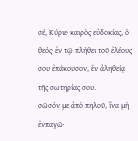σέ, Κύριε· καιρὸς εὐδοκίας, ὁ θεός· ἐν τῷ πλήθει τοῦ ἐλέους σου ἐπάκουσον, ἐν ἀληθείᾳ τῆς σωτηρίας σου.
σῶσόν με ἀπὸ πηλοῦ, ἴνα μὴ ἐνπαγῶ·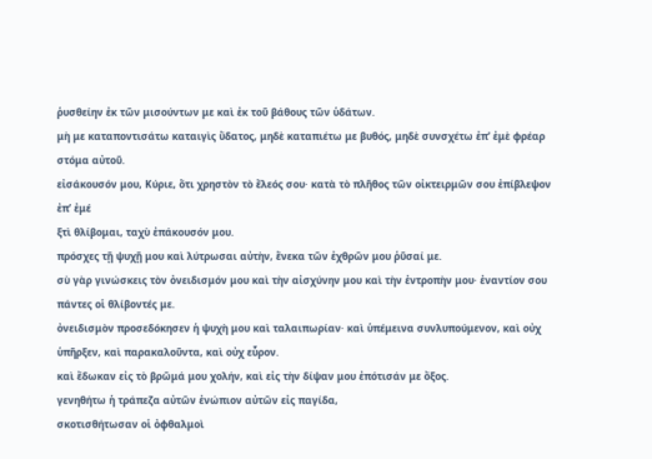ῥυσθείην ἐκ τῶν μισούντων με καὶ ἐκ τοῦ βάθους τῶν ὑδάτων.
μὴ με καταποντισάτω καταιγὶς ὕδατος, μηδὲ καταπιέτω με βυθός, μηδὲ συνσχέτω ἐπʼ ἐμὲ φρέαρ στόμα αὐτοῦ.
εἰσάκουσόν μου, Κύριε, ὅτι χρηστὸν τὸ ἔλεός σου· κατὰ τὸ πλῆθος τῶν οἰκτειρμῶν σου ἐπίβλεψον ἐπʼ ἐμέ
ξτὶ θλίβομαι, ταχὺ ἐπάκουσόν μου.
πρόσχες τῇ ψυχῇ μου καὶ λύτρωσαι αὐτὴν, ἕνεκα τῶν ἐχθρῶν μου ῥῦσαί με.
σὺ γὰρ γινώσκεις τὸν ὀνειδισμόν μου καὶ τὴν αἰσχύνην μου καὶ τὴν ἐντροπὴν μου· ἐναντίον σου πάντες οἱ θλίβοντές με.
ὀνειδισμὸν προσεδόκησεν ἡ ψυχὴ μου καὶ ταλαιπωρίαν· καὶ ὑπέμεινα συνλυπούμενον, καὶ οὐχ ὑπῆρξεν, καὶ παρακαλοῦντα, καὶ οὐχ εὗρον.
καὶ ἔδωκαν εἰς τὸ βρῶμά μου χολήν, καὶ εἰς τὴν δίψαν μου ἐπότισάν με ὄξος.
γενηθήτω ἡ τράπεζα αὐτῶν ἐνώπιον αὐτῶν εἰς παγίδα,
σκοτισθήτωσαν οἱ ὀφθαλμοὶ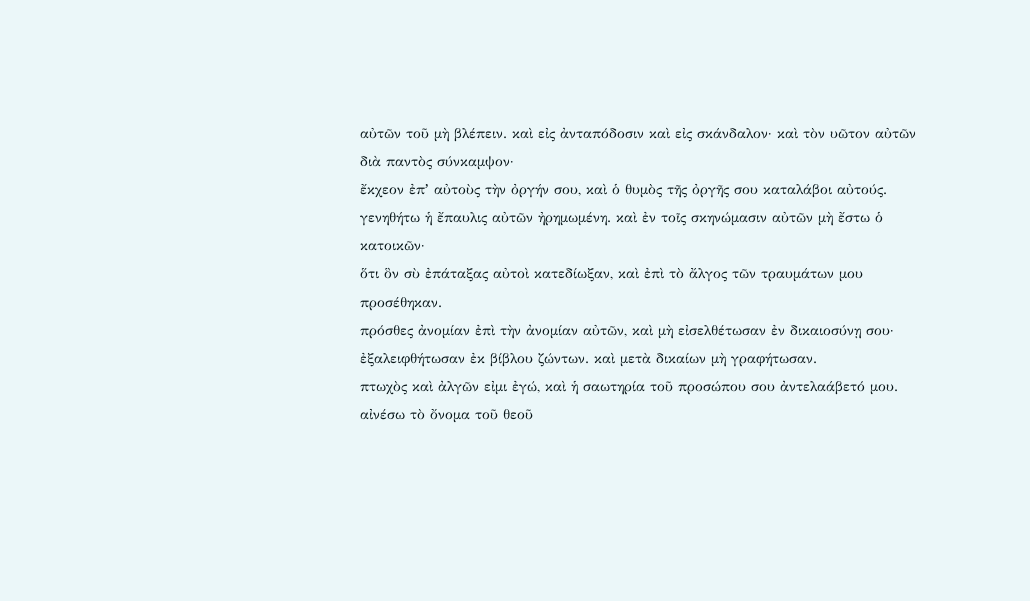αὐτῶν τοῦ μὴ βλέπειν. καὶ εἰς ἀνταπόδοσιν καὶ εἰς σκάνδαλον· καὶ τὸν υῶτον αὐτῶν διὰ παντὸς σύνκαμψον·
ἔκχεον ἐπʼ αὐτοὺς τὴν ὀργήν σου, καὶ ὁ θυμὸς τῆς ὀργῆς σου καταλάβοι αὐτούς.
γενηθήτω ἡ ἔπαυλις αὐτῶν ἠρημωμένη. καὶ ἐν τοῖς σκηνώμασιν αὐτῶν μὴ ἔστω ὁ κατοικῶν·
ὅτι ὃν σὺ ἐπάταξας αὐτοὶ κατεδίωξαν, καὶ ἐπὶ τὸ ἄλγος τῶν τραυμάτων μου προσέθηκαν.
πρόσθες ἀνομίαν ἐπὶ τὴν ἀνομίαν αὐτῶν, καὶ μὴ εἰσελθέτωσαν ἐν δικαιοσύνῃ σου·
ἐξαλειφθήτωσαν ἐκ βίβλου ζώντων. καὶ μετὰ δικαίων μὴ γραφήτωσαν.
πτωχὸς καὶ ἀλγῶν εἰμι ἐγώ, καὶ ἡ σαωτηρία τοῦ προσώπου σου ἀντελαάβετό μου.
αἰνέσω τὸ ὄνομα τοῦ θεοῦ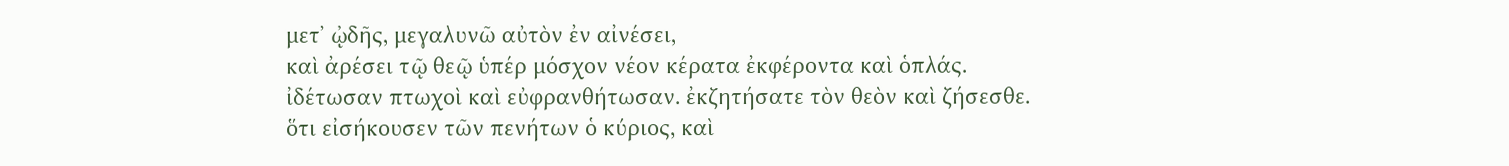μετ᾿ ᾠδῆς, μεγαλυνῶ αὐτὸν ἐν αἰνέσει,
καὶ ἀρέσει τῷ θεῷ ὑπέρ μόσχον νέον κέρατα ἐκφέροντα καὶ ὁπλάς.
ἰδέτωσαν πτωχοὶ καὶ εὐφρανθήτωσαν. ἐκζητήσατε τὸν θεὸν καὶ ζήσεσθε.
ὅτι εἰσήκουσεν τῶν πενήτων ὁ κύριος, καὶ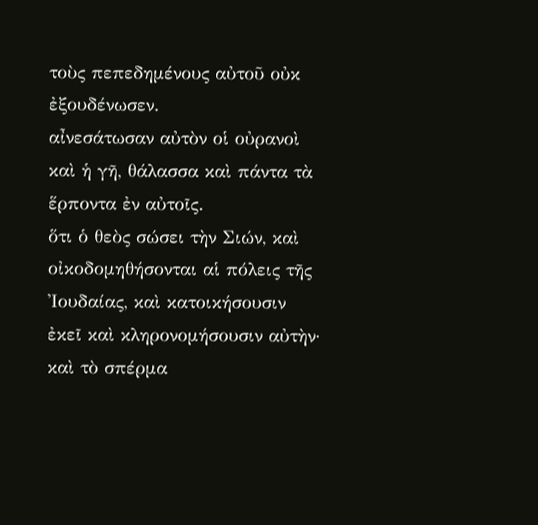τοὺς πεπεδημένους αὐτοῦ οὐκ ἐξουδένωσεν.
αἶνεσάτωσαν αὐτὸν οἱ οὐρανοὶ καὶ ἡ γῆ, θάλασσα καὶ πάντα τὰ ἕρποντα ἐν αὐτοῖς.
ὅτι ὁ θεὸς σώσει τὴν Σιών, καὶ οἰκοδομηθήσονται αἱ πόλεις τῆς Ἰουδαίας, καὶ κατοικήσουσιν ἐκεῖ καὶ κληρονομήσουσιν αὐτὴν·
καὶ τὸ σπέρμα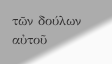τῶν δούλων αὐτοῦ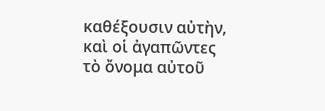καθέξουσιν αὐτὴν, καὶ οἱ ἀγαπῶντες τὸ ὄνομα αὐτοῦ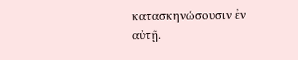κατασκηνώσουσιν ἐν αὐτῇ.